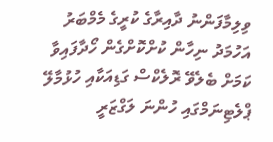ވިލިމާފަންނު ދާއިރާގެ ކުރީގެ މެމްބަރު އަހުމަދު ނިހާން ކުށްކޮށްގެން ހޯދާފައިވާ ކަމަށް ބެލެވޭ ރޮލެކްސް ގަޑިއަކާއި ހުޅުމާލޭ ޕްލެޓިނަމްގައި ހުންނަ ލަގްޒަރީ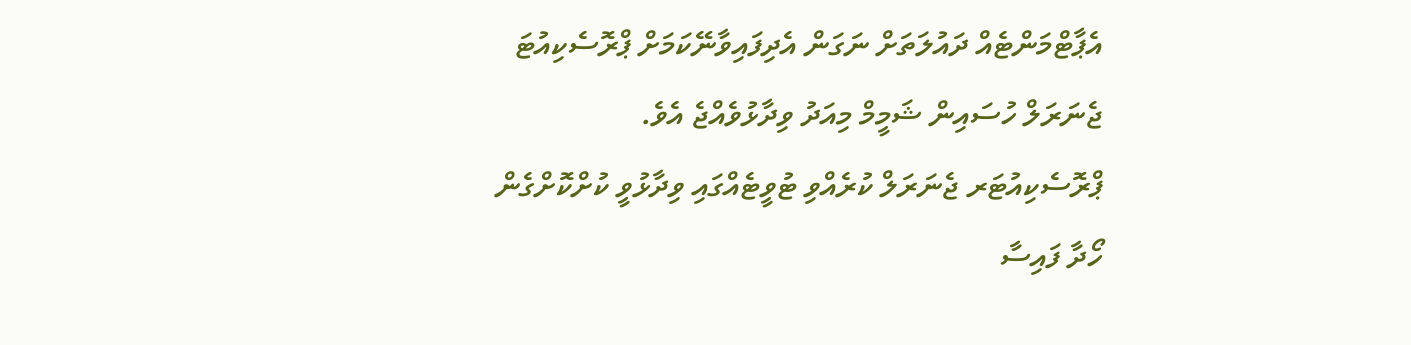އެޕާޓްމަންޓެއް ދައުލަތަށް ނަގަން އެދިފައިވާނޭކަމަށް ޕްރޮސެކިއުޓަ ޖެނަރަލް ހުސައިން ޝަމީމް މިއަދު ވިދާޅުވެއްޖެ އެވެ.
ޕްރޮސެކިއުޓަރ ޖެނަރަލް ކުރެއްވި ޓުވީޓެއްގައި ވިދާޅުވީ ކުށްކޮށްގެން ހޯދާ ފައިސާ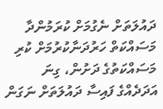ދައުލަތަށް ނެގުމަށް ކުރަމުންދާ މަސައްކަތް ހަރުދަނާކުރުމަށް ކުރި މަސައްކަތުގެ ދަށުން، ގިނަ އަދަދެއްގެ ފައިސާ ދައުލަތަށް ނަގަން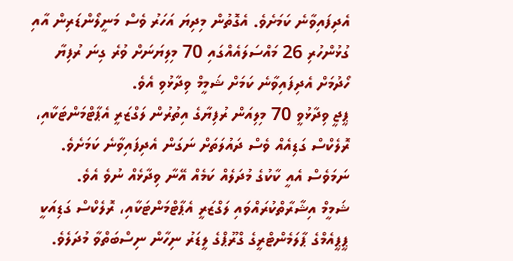އެދިފައިވާނެ ކަމަށެވެ. އެގޮތުން މިދިޔަ އަހަރު ވެސް މަނީލޯންޑަރިން އާއި ގުޅުންހުރި 26 މައްސަލައެއްގައި 70 މިލިޔަނަށް ވުރެ ގިނަ ރުފިޔާ ހޯދުމަށް އެދިފައިވާނެ ކަމަށް ޝަމީމް ވިދާޅުވި އެވެ.
ޕީޖީ ވިދާޅުވީ 70 މިލިއަން ރުފިޔާގެ އިތުރުން ލަގްޒަރީ އެޕާޓްމަންޓަކާއި، ރޮލެކްސް ގަޑިއެއް ވެސް ދައުލަތަށް ނަގަން އެދިފައިވާނެ ކަމަށެވެ. ނަމަވެސް އެއީ ކާކުގެ މުދަލެއް ކަމެއް އޭނާ ވިދާޅެއް ނުވެ އެވެ.
ޝަމީމް އިޝާރާތްކުރައްވައި ލަގްޒަރީ އެޕާޓްމަންޓަކާއި، ރޮލެކްސް ގަޑިއަކީ ޕީޕީއެމްގެ ޕާލަމެންޓްރީގެ ގްރޫޕްގެ ލީޑަރު ނިހާން ނިސްބަތްވާ މުދަލެވެ.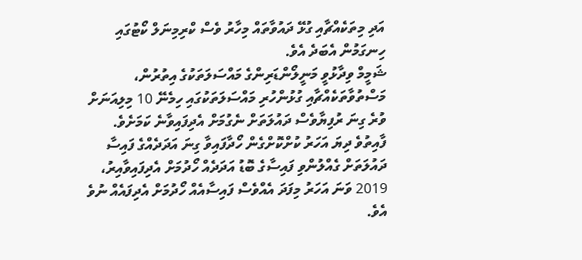އަދި މިތަކެއްޗާއި ގުޅޭ ދައުވާތައް މިހާރު ވެސް ކްރިމިނަލް ކޯޓުގައި ހިނގަމުން އެބަދެ އެވެ.
ޝަމީމް ވިދާޅުވީ މަނީލޯންޑަރިންގެ މައްސަލަތަކުގެ އިތުރުން، މަސްތުވާތަކެއްޗާއި ގުޅުންހުރި މައްސަލަތަކުގައި ހިމެނޭ 10 މިލިއަނަށް ވުރެ ގިނަ ރުފިޔާވެސް ދައުލަތަށް ނެގުމަށް އެދިފައިވާނެ ކަމަށެވެ.
ފާއިތުވެ ދިޔަ އަހަރު ކުށްކޮށްގެން ހޯދާފައިވާ ގިނަ އަދަދެއްގެ ފައިސާ ދައުލަތަށް ގެއްލުންވި ފައިސާގެ ބޮޑު އަދަދެއް ހޯދުމަށް އެދިފައިވާއިރު، 2019 ވަނަ އަހަރު މިފަދަ އެއްވެސް ފައިސާއެއް ހޯދުމަށް އެދިފައެއް ނުވެ އެވެ.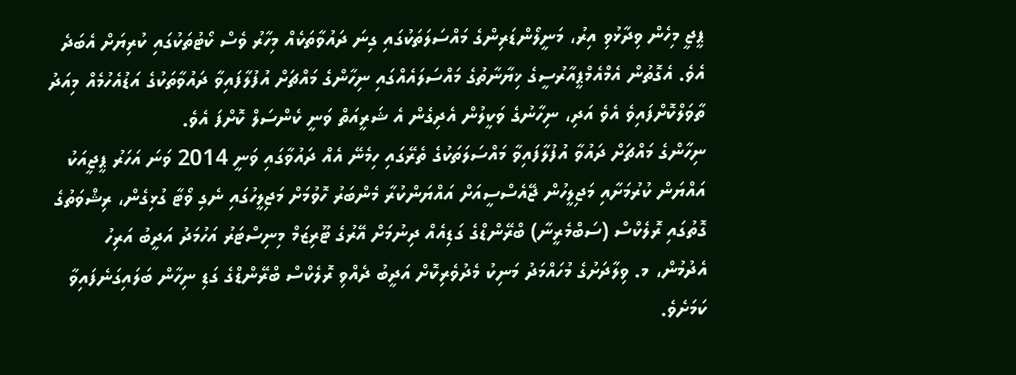ޕީޖީ މިހެން ވިދާޅުވި އިރު، މަނީލޯންޑަރިންގެ މައްސަލަތަކުގައި ގިނަ ދައުވާތަކެއް މިހާރު ވެސް ކޯޓުތަކުގައި ކުރިޔަށް އެބަދެ އެވެ. އެގޮތުން އެމްއެމްޕީއާރުސީގެ ޚިޔާނާތުގެ މައްސަލައެއްގައި ނިހާންގެ މައްޗަށް އުފުލާފައިވާ ދައުވާތަކުގެ އަޑުއެހުމެއް މިއަދު ތާވަލްކޮށްފައިވެ އެވެ އަދި، ނިހާނުގެ ވަކީލުން އެދިގެން އެ ޝަރީއަތް ވަނީ ކެންސަލް ކޮށްފަ އެވެ.
ނިހާންގެ މައްޗަށް ދައުވާ އުފުލާފައިވާ މައްސަލަތަކުގެ ތެރޭގައި ހިމެނޭ އެއް ދައުވާގައި ވަނީ 2014 ވަނަ އަހަރު ޕީޖީއަކު އައްޔަން ކުރުމަށާއި މަޖިލީހުން ޖޭއެސްސީއަށް އައްޔަންކުރާ މެންބަރު ހޮވުމަށް މަޖިލީހުގައި ނެގި ވޯޓާ ގުޅިގެން، ރިޝްވަތުގެ ގޮތުގައި ރޮލެކްސް (ސަބްމެރީނާ) ބްރޭންޑްގެ ގަޑިއެއް ދިނުމަށް އޭރުގެ ޓޫރިޒަމް މިނިސްޓަރު އަހުމަދު އަދީބު އަރިހު އެދުމުން، މ. ވިލާދަށުގެ މުހައްމަދު މަނިކު މެދުވެރިކޮށް އަދީބު ދެއްވި ރޮލެކްސް ބްރޭންޑްގެ ގަޑި ނިހާން ބަލައިގަނެފައިވާ ކަމަށެވެ.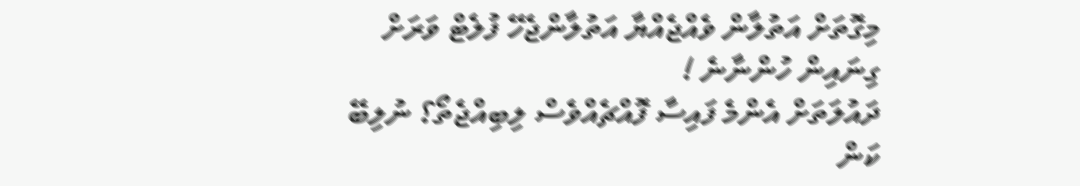މިގޮތަށް އަތުލާން ވެއްޖެއްޔާ އަތުލާންޖެހޭ ފުލެޓް ވަރަށް ގިނައިން ހުންނާނެ !
ދައުލަތަށް އެންމެ ފައިސާ ފޮއްޗެއްވެސް ލިބިއްޖެތޯ؟ ނުލިބޭ ކަން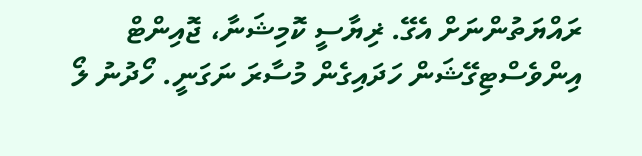ރައްޔަތުންނަށް އެގޭ. ޜިޔާސީ ކޮމިޝަނާ، ޖޮއިންޓް އިންވެސްޓިގޭޝަން ހަދައިގެން މުސާރަ ނަގަނީ. ހޯދުނު ލޯ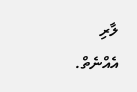ލާރި އެއްނެތް.